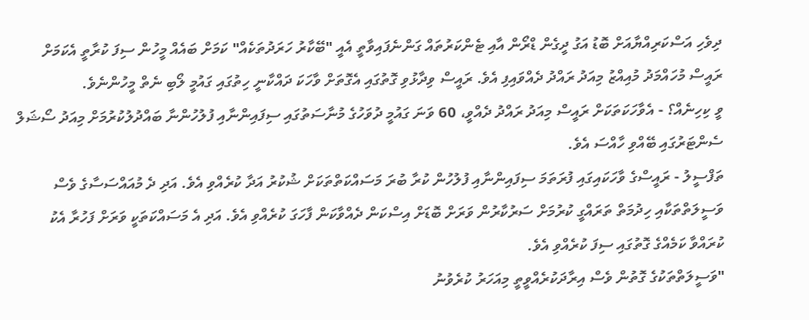ދިވެހި އަސްކަރިއްޔާއަށް ބޮޑު އަގު ދީގެން ޑްރޯން އާއި ޓެންކަރުތައް ގަންނެފައިވާތީ އެއީ "ބޭކާރު ހަރަދުތަކެއް" ކަމަށް ބައެއް މީހުން ސިފަ ކުރާތީ އެކަމަށް ރައީސް މުހައްމަދު މުއިއްޒު މިއަދު ރައްދު ދެއްވައިފި އެވެ. ރައީސް ވިދާޅުވި ގޮތުގައި އެގޮތަށް ވާހަކަ ދައްކާނީ ހިތުގައި ގައުމީ ލޯބި ނެތް މީހުންނެވެ.
ވީ ކިހިނެއް؟ - އެވާހަކަތަކަށް ރައީސް މިއަދު ރައްދު ދެއްވީ، 60 ވަނަ ގައުމީ ދުވަހުގެ މުނާސަތުގައި ސިފައިންނާއި ފުލުހުންނާ ބައްދުލުކުރުމަށް މިއަދު ސޯޝަލް ސެންޓަރުގައި ބޭއްވި ހާއްސަ އެވެ.
ތަފްސީލު - ރައީސްގެ ވާހަކައިގައި ފުރަތަމަ ސިފައިންނާއި ފުލުހުން ކުރާ ބުރަ މަސައްކަތްތަކަށް ޝުކުރު އަދާ ކުރެއްވި އެވެ. އަދި ދެ މުއައްސަސާގެ ވެސް ވަސީލަތްތަކާއި ހިދުމަތް ތަރައްގީ ކުރުމަށް ސަރުކާރުން ވަރަށް ބޮޑަށް އިސްކަން ދެއްވާކަން ފާހަގަ ކުރެއްވި އެވެ. އަދި އެ މަސައްކަތަކީ ވަރަށް ފަހުރާ އެކު ކުރައްވާ ކަމެއްގެ ގޮތުގައި ސިފަ ކުރެއްވި އެވެ.
"ވަސީލަތްތަކުގެ ގޮތުން ވެސް އިރާދަކުރެއްވީތީ މިއަހަރު ކުރެވުނު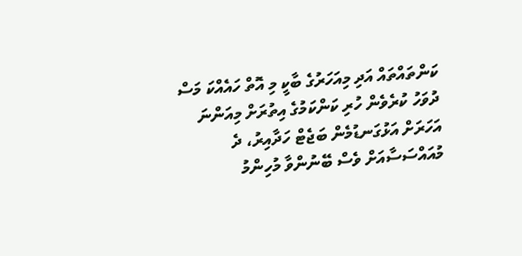ކަންތައްތައް އަދި މިއަހަރުގެ ބާކީ މި އޮތް ހައެއްކަ މަސް ދުވަހު ކުރެވެން ހުރި ކަންކަމުގެ އިތުރަށް މިއަންނަ އަހަރަށް އަޅުގަނޑުމެން ބަޖެޓް ހަދާއިރު، ދެ މުއައްސަސާއަށް ވެސް ބޭނުންވާ މުހިންމު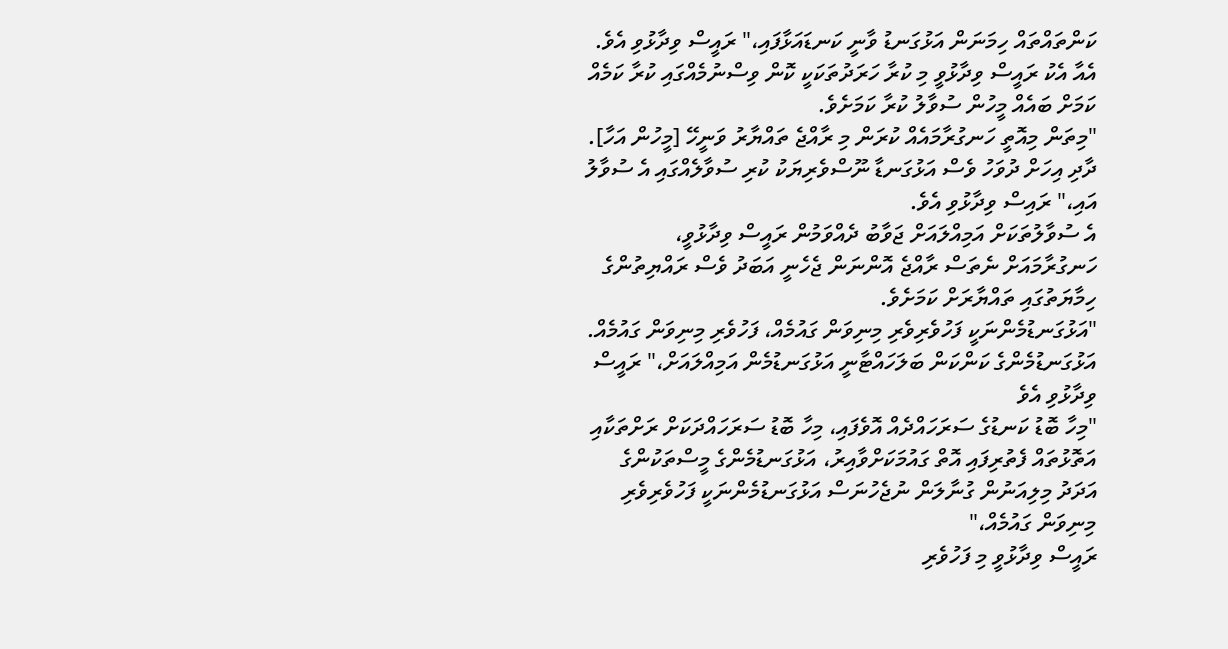ކަންތައްތައް ހިމަނަން އަޅުގަނޑު ވާނީ ކަނޑައަޅާފައި،" ރައީސް ވިދާޅުވި އެވެ.
އެއާ އެކު ރައީސް ވިދާޅުވީ މި ކުރާ ހަރަދުތަކަކީ ކޮން ވިސްނުމެއްގައި ކުރާ ކަމެއް ކަމަށް ބައެއް މީހުން ސުވާލު ކުރާ ކަމަށެވެ.
"މިތަން މިއޮތީ ހަނގުރާމައެއް ކުރަން މި ރާއްޖެ ތައްޔާރު ވަނީހޭ [މީހުން އަހާ]. ދާދި އިހަށް ދުވަހު ވެސް އަޅުގަނޑާ ނޫސްވެރިޔަކު ކުރި ސުވާލެއްގައި އެ ސުވާލު އައި،" ރައިސް ވިދާޅުވި އެވެ.
އެ ސުވާލުތަކަށް އަމިއްލައަށް ޖަވާބު ދެއްވަމުން ރައީސް ވިދާޅުވީ، ހަނގުރާމައަށް ނެތަސް ރާއްޖެ އޮންނަން ޖެހެނީ އަބަދު ވެސް ރައްޔިތުންގެ ހިމާޔަތުގައި ތައްޔާރަށް ކަމަށެވެ.
"އަޅުގަނޑުމެންނަކީ ފަހުވެރިވެރި މިނިވަން ގައުމެއް، ފަހުވެރި މިނިވަން ގައުމެއް. އަޅުގަނޑުމެންގެ ކަންކަން ބަލަހައްޓާނީ އަޅުގަނޑުމެން އަމިއްލައަށް،" ރައީސް ވިދާޅުވި އެވެ
"މިހާ ބޮޑު ކަނޑުގެ ސަރަހައްދެއް އޮވެފައި، މިހާ ބޮޑު ސަރަހައްދަކަށް ރަށްތަކާއި އަތޮޅުތައް ފެތުރިފައި އޮތް ގައުމަކަށްވާއިރު، އަޅުގަނޑުމެންގެ މީސްތަކުންގެ އަދަދު މިލިއަނުން ގުނާލަން ނުޖެހުނަސް އަޅުގަނޑުމެންނަކީ ފަހުވެރިވެރި މިނިވަން ގައުމެއް،"
ރައީސް ވިދާޅުވީ މި ފަހުވެރި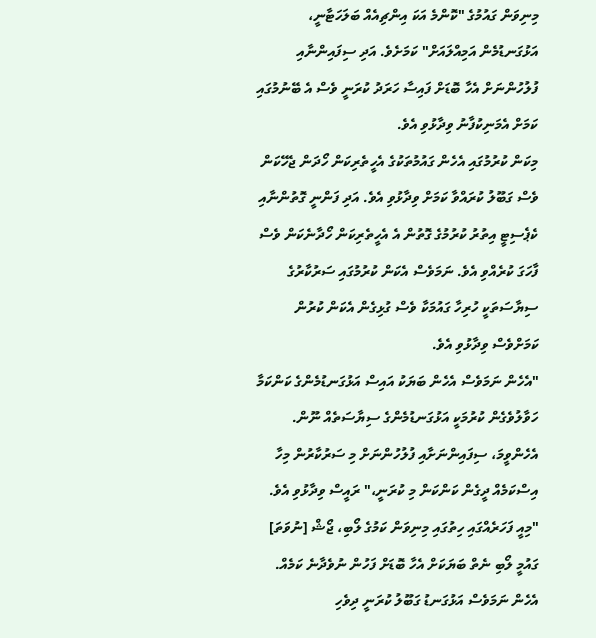މިނިވަން ގައުމުގެ "ކޮންމެ އަކަ އިންޗިއެއް ބަލަހަޓާނީ، އަޅުގަނޑުމެން އަމިއްލައަށް" ކަމަށެވެ. އަދި ސިފައިންނާއި ފުލުހުންނަށް އެހާ ބޮޑަށް ފައިސާ ހަރަދު ކުރަނީ ވެސް އެ ބޭނުމުގައި ކަމަށް އެމަނިކުފާނު ވިދާޅުވި އެވެ.
މިކަން ކުރުމުގައި އެހެން ގައުމުތަކުގެ އެހީތެރިކަން ހޯދަން ޖެހޭކަން ވެސް ގަބޫލު ކުރައްވާ ކަމަށް ވިދާޅުވި އެވެ. އަދި ފަންނީ ގޮތުންނާއި ކެޕެސިޓީ އިތުރު ކުރުމުގެ ގޮތުން އެ އެހީތެރިކަން ހޯދާނެކަން ވެސް ފާހަގަ ކުރެއްވި އެވެ. ނަމަވެސް އެކަން ކުރުމުގައި ސަރުކާރުގެ ސިޔާސަތަކީ ހުރިހާ ގައުމަކާ ވެސް ގުޅިގެން އެކަން ކުރުން ކަމަށްވެސް ވިދާޅުވި އެވެ.
"އެހެން ނަމަވެސް އެހެން ބަޔަކު އައިސް އަޅުގަނޑުމެންގެ ކަންކަމާ ހަވާލުވެގެން ކުރުމަކީ އަޅުގަނޑުމެންގެ ސިޔާސަތެއް ނޫން. އެހެންވީމަ، ސިފައިންނަށާއި ފުލުހުންނަށް މި ސަރުކާރުން މިހާ އިސްކަމެއް ދީގެން ކަންކަން މި ކުރަނީ،" ރައީސް ވިދާޅުވި އެވެ.
"މިއީ ފަހަރެއްގައި ހިތުގައި މިނިވަން ކަމުގެ ލޯބި، ޖޯޝް [ނުވަތަ] ގައުމީ ލޯބި ނެތް ބަޔަކަށް އެހާ ބޮޑަށް ފަހުން ނުވެދާނެ ކަމެއް. އެހެން ނަމަވެސް އަޅުގަނޑު ގަބޫލު ކުރަނީ ދިވެހި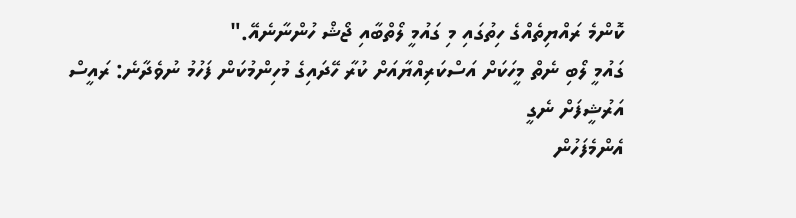ކޮންމެ ރައްޔިތެއްގެ ހިތުގައި މި ގައުމީ ލޯތްބާއި ޖޯޝް ހުންނާނެއޭ."
ގައުމީ ލޯބި ނެތް މީހަކަށް އަސްކަރިއްޔާއަށް ކުރާ ހޭދައިގެ މުހިންމުކަން ފަހުމު ނުވެދާނެ: ރައީސް
އަރުޝީފަށް ނެގީ
އެންމެފަހުން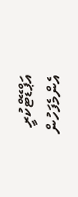އަޕްޑޭޓްކުރީ
އެންމެފަހުން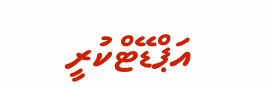އަޕްޑޭޓްކުރީ